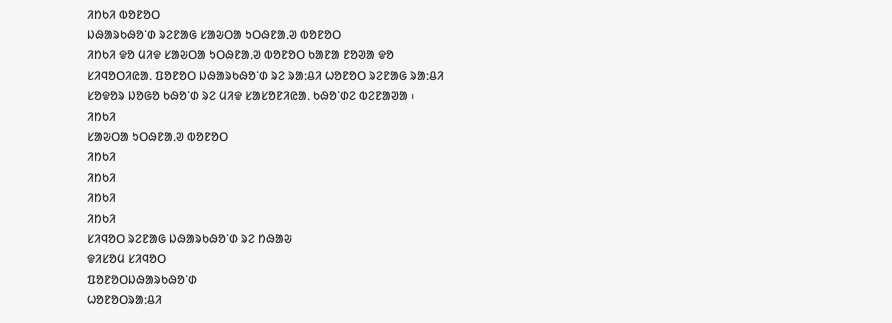ᱤᱴᱠᱤ ᱵᱚᱱᱚᱛ
ᱡᱷᱟᱨᱠᱷᱚᱸᱰ ᱨᱮᱱᱟᱜ ᱥᱟᱶᱛᱟ ᱩᱛᱷᱱᱟᱹᱣ ᱵᱚᱱᱚᱛ
ᱤᱴᱠᱤ ᱫᱚ ᱢᱤᱫ ᱥᱟᱶᱛᱟ ᱩᱛᱷᱱᱟᱹᱣ ᱵᱚᱱᱚᱛ ᱠᱟᱱᱟ ᱱᱚᱣᱟ ᱫᱚ ᱥᱤᱧᱚᱛᱤᱭᱟᱹ ᱯᱚᱱᱚᱛ ᱡᱷᱟᱨᱠᱷᱚᱸᱰ ᱨᱮ ᱨᱟᱺᱪᱤ ᱦᱚᱱᱚᱛ ᱨᱮᱱᱟᱜ ᱨᱟᱺᱪᱤ ᱥᱚᱫᱚᱨ ᱡᱚᱜᱚ ᱠᱷᱚᱸᱰ ᱨᱮ ᱢᱤᱫ ᱥᱟᱥᱚᱱᱤᱭᱟᱹ ᱠᱷᱚᱸᱰᱮ ᱵᱮᱱᱟᱣᱟ ᱾
ᱤᱴᱠᱤ
ᱥᱟᱶᱛᱟ ᱩᱛᱷᱱᱟᱹᱣ ᱵᱚᱱᱚᱛ
ᱤᱴᱠᱤ
ᱤᱴᱠᱤ
ᱤᱴᱠᱤ
ᱤᱴᱠᱤ
ᱥᱤᱧᱚᱛ ᱨᱮᱱᱟᱜ ᱡᱷᱟᱨᱠᱷᱚᱸᱰ ᱨᱮ ᱴᱷᱟᱶ
ᱫᱤᱥᱚᱢ ᱥᱤᱧᱚᱛ
ᱯᱚᱱᱚᱛᱡᱷᱟᱨᱠᱷᱚᱸᱰ
ᱦᱚᱱᱚᱛᱨᱟᱺᱪᱤ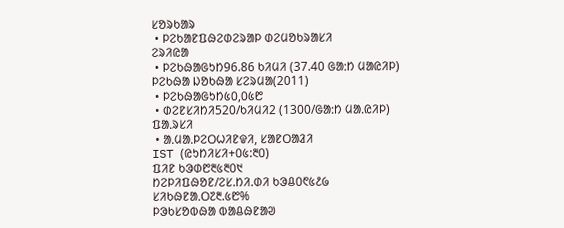ᱥᱚᱨᱠᱟᱨ
 • ᱞᱮᱠᱟᱱᱯᱷᱮᱰᱮᱨᱟᱞ ᱰᱮᱢᱚᱠᱨᱟᱥᱤ
ᱮᱨᱤᱭᱟ
 • ᱞᱮᱠᱷᱟᱜᱩᱴ96.86 ᱠᱤᱢᱤ (37.40 ᱜᱟᱺᱴ ᱢᱟᱭᱤᱞ)
ᱞᱮᱠᱷᱟ ᱡᱚᱠᱷᱟ ᱥᱮᱨᱢᱟ(2011)
 • ᱞᱮᱠᱷᱟᱜᱩᱴ᱕᱐,᱐᱕᱘
 • ᱰᱮᱱᱥᱤᱴᱤ520/ᱠᱤᱢᱤ2 (1300/ᱜᱟᱺᱴ ᱢᱟᱹᱭᱤᱞ)
ᱯᱟᱹᱨᱥᱤ
 • ᱟᱹᱢᱟᱹᱞᱮᱛᱦᱤᱱᱫᱤ, ᱥᱟᱱᱛᱟᱲᱤ
IST (ᱭᱩᱴᱤᱥᱤ+᱐᱕:᱓᱐)
ᱯᱤᱱ ᱠᱳᱰ᱘᱓᱕᱓᱐᱑
ᱴᱮᱞᱤᱯᱷᱚᱱ/ᱮᱥ.ᱴᱤ.ᱰᱤ ᱠᱳᱪ᱐᱖᱕᱒᱙
ᱥᱤᱠᱷᱱᱟᱹᱛ᱗᱓.᱕᱘%
ᱞᱳᱠᱥᱚᱵᱷᱟ ᱵᱟᱪᱷᱱᱟᱣ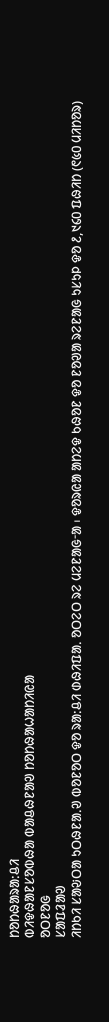ᱴᱚᱴᱷᱟᱨᱟᱺᱪᱤ
ᱵᱤᱫᱷᱟᱱᱥᱚᱵᱷᱟ ᱵᱟᱪᱷᱱᱟᱣ ᱴᱚᱴᱷᱟᱦᱟᱴᱤᱭᱟ
ᱚᱛᱱᱚᱜ
ᱥᱟᱯᱲᱟᱣ
ᱤᱴᱠᱤ ᱥᱟᱶᱛᱟ ᱩᱛᱷᱱᱟᱹᱣ ᱵᱚᱱᱚᱛ ᱫᱚ ᱨᱟᱺᱪᱤ ᱰᱷᱤᱯᱟᱹ ᱚᱛᱮᱛ ᱨᱮ ᱢᱮᱱᱟᱜᱼᱟ ᱾ ᱫᱚᱨᱭᱟ ᱟᱴᱮᱫ ᱠᱷᱚᱱ ᱫᱚ ᱱᱚᱣᱟ ᱨᱮᱱᱟᱜ ᱩᱥᱩᱞ ᱫᱚ ᱒,᱑᱔᱐ ᱯᱷᱤᱴ (᱖᱕᱐ ᱢᱤᱴᱚᱨ)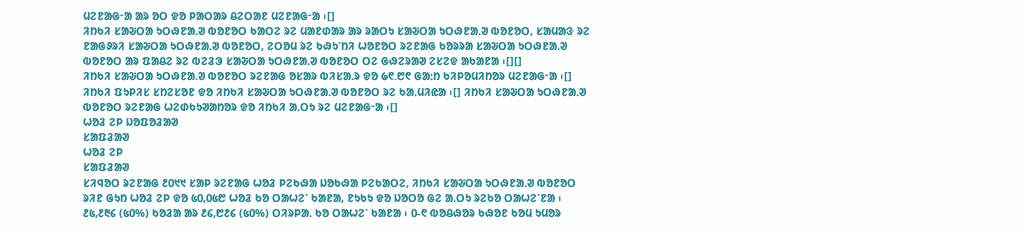ᱢᱮᱱᱟᱜᱼᱟ ᱟᱨ ᱚᱛ ᱫᱚ ᱞᱟᱛᱟᱨ ᱪᱮᱛᱟᱱ ᱢᱮᱱᱟᱜᱼᱟ ᱾[]
ᱤᱴᱠᱤ ᱥᱟᱶᱛᱟ ᱩᱛᱷᱱᱟᱹᱣ ᱵᱚᱱᱚᱛ ᱠᱟᱛᱮ ᱨᱮ ᱢᱟᱱᱰᱟᱨ ᱟᱨ ᱨᱟᱛᱩ ᱥᱟᱶᱛᱟ ᱩᱛᱷᱱᱟᱹᱣ ᱵᱚᱱᱚᱛ, ᱥᱟᱢᱟᱝ ᱨᱮ ᱱᱟᱜᱽᱨᱤ ᱥᱟᱶᱛᱟ ᱩᱛᱷᱱᱟᱹᱣ ᱵᱚᱱᱚᱛ, ᱮᱛᱚᱢ ᱨᱮ ᱠᱷᱩᱸᱴᱤ ᱦᱚᱱᱚᱛ ᱨᱮᱱᱟᱜ ᱠᱚᱨᱨᱟ ᱥᱟᱶᱛᱟ ᱩᱛᱷᱱᱟᱹᱣ ᱵᱚᱱᱚᱛ ᱟᱨ ᱯᱟᱪᱮ ᱨᱮ ᱵᱮᱲᱳ ᱥᱟᱶᱛᱟ ᱩᱛᱷᱱᱟᱹᱣ ᱵᱚᱱᱚᱛ ᱛᱮ ᱜᱷᱮᱨᱟᱣ ᱮᱥᱮᱫ ᱟᱠᱟᱱᱟ ᱾[][]
ᱤᱴᱠᱤ ᱥᱟᱶᱛᱟ ᱩᱛᱷᱱᱟᱹᱣ ᱵᱚᱱᱚᱛ ᱨᱮᱱᱟᱜ ᱚᱥᱟᱨ ᱵᱤᱥᱟᱹᱨ ᱫᱚ ᱙᱖.᱘᱖ ᱜᱟᱺᱴ ᱠᱤᱞᱚᱢᱤᱴᱚᱨ ᱢᱮᱱᱟᱜᱼᱟ ᱾[] ᱤᱴᱠᱤ ᱯᱩᱞᱤᱥ ᱥᱴᱮᱥᱚᱱ ᱫᱚ ᱤᱴᱠᱤ ᱥᱟᱶᱛᱟ ᱩᱛᱷᱱᱟᱹᱣ ᱵᱚᱱᱚᱛ ᱨᱮ ᱠᱟᱹᱢᱤᱭᱟ ᱾[] ᱤᱴᱠᱤ ᱥᱟᱶᱛᱟ ᱩᱛᱷᱱᱟᱹᱣ ᱵᱚᱱᱚᱛ ᱨᱮᱱᱟᱜ ᱦᱮᱰᱠᱩᱣᱟᱴᱚᱨ ᱫᱚ ᱤᱴᱠᱤ ᱟᱹᱛᱩ ᱨᱮ ᱢᱮᱱᱟᱜᱼᱟ ᱾[]
ᱦᱚᱲ ᱮᱞ ᱡᱚᱯᱚᱲᱟᱣ
ᱥᱟᱯᱲᱟᱣ
ᱦᱚᱲ ᱮᱞ
ᱥᱟᱯᱲᱟᱣ
ᱥᱤᱧᱚᱛ ᱨᱮᱱᱟᱜ ᱒᱐᱑᱑ ᱥᱟᱞ ᱨᱮᱱᱟᱜ ᱦᱚᱲ ᱞᱮᱠᱷᱟ ᱡᱚᱠᱷᱟ ᱞᱮᱠᱟᱛᱮ, ᱤᱴᱠᱤ ᱥᱟᱶᱛᱟ ᱩᱛᱷᱱᱟᱹᱣ ᱵᱚᱱᱚᱛ ᱨᱤᱱ ᱜᱩᱴ ᱦᱚᱲ ᱮᱞ ᱫᱚ ᱕᱐,᱐᱕᱘ ᱦᱚᱲ ᱠᱚ ᱛᱟᱦᱮᱸ ᱠᱟᱱᱟ, ᱱᱩᱠᱩ ᱫᱚ ᱡᱚᱛᱚ ᱜᱮ ᱟᱹᱛᱩ ᱨᱮᱠᱚ ᱛᱟᱦᱮᱸᱱᱟ ᱾ ᱒᱕,᱒᱓᱔ (᱕᱐%) ᱠᱚᱲᱟ ᱟᱨ ᱒᱔,᱘᱒᱔ (᱕᱐%) ᱛᱤᱨᱞᱟᱹ ᱠᱚ ᱛᱟᱦᱮᱸ ᱠᱟᱱᱟ ᱾ ᱐-᱖ ᱵᱚᱪᱷᱚᱨ ᱠᱷᱚᱱ ᱠᱚᱢ ᱩᱢᱚᱨ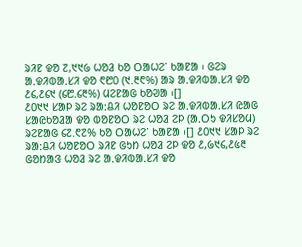ᱨᱤᱱ ᱫᱚ ᱗,᱑᱑᱙ ᱦᱚᱲ ᱠᱚ ᱛᱟᱦᱮᱸ ᱠᱟᱱᱟ ᱾ ᱜᱮᱨ ᱟᱹᱫᱤᱵᱟᱹᱥᱤ ᱫᱚ ᱖᱘᱐ (᱑.᱓᱖%) ᱟᱨ ᱟᱹᱫᱤᱵᱟᱹᱥᱤ ᱫᱚ ᱒᱔,᱒᱔᱑ (᱔᱘.᱔᱓%) ᱢᱮᱱᱟᱜ ᱠᱚᱣᱟ ᱾[]
᱒᱐᱑᱑ ᱥᱟᱞ ᱨᱮ ᱨᱟᱺᱪᱤ ᱦᱚᱱᱚᱛ ᱨᱮ ᱟᱹᱫᱤᱵᱟᱹᱥᱤ ᱭᱟᱜ ᱥᱟᱭᱠᱚᱲᱟ ᱫᱚ ᱵᱚᱱᱚᱛ ᱨᱮ ᱦᱚᱲ ᱮᱞ (ᱟᱹᱛᱩ ᱫᱤᱥᱚᱢ) ᱨᱮᱱᱟᱜ ᱔᱗.᱖᱗% ᱠᱚ ᱛᱟᱦᱮᱸ ᱠᱟᱱᱟ ᱾[] ᱒᱐᱑᱑ ᱥᱟᱞ ᱨᱮ ᱨᱟᱺᱪᱤ ᱦᱚᱱᱚᱛ ᱨᱤᱱ ᱜᱩᱴ ᱦᱚᱲ ᱮᱞ ᱫᱚ ᱒,᱙᱑᱔,᱒᱕᱓ ᱜᱚᱴᱟᱝ ᱦᱚᱲ ᱨᱮ ᱟᱹᱫᱤᱵᱟᱹᱥᱤ ᱫᱚ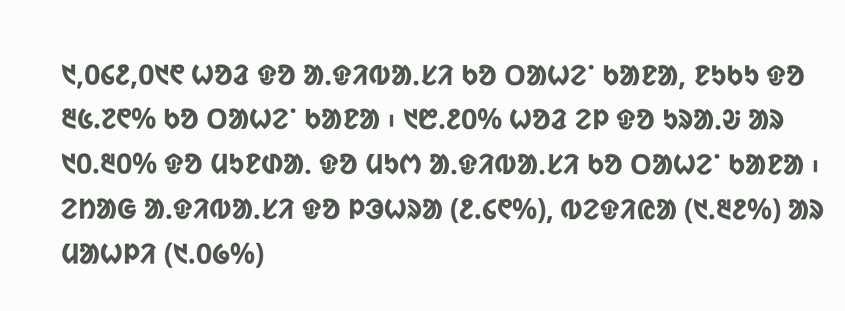᱑,᱐᱔᱒,᱐᱑᱖ ᱦᱚᱲ ᱫᱚ ᱟᱹᱫᱤᱵᱟᱹᱥᱤ ᱠᱚ ᱛᱟᱦᱮᱸ ᱠᱟᱱᱟ, ᱱᱩᱠᱩ ᱫᱚ ᱓᱕.᱗᱖% ᱠᱚ ᱛᱟᱦᱮᱸ ᱠᱟᱱᱟ ᱾ ᱑᱘.᱒᱐% ᱦᱚᱲ ᱮᱞ ᱫᱚ ᱩᱨᱟᱹᱶ ᱟᱨ ᱑᱐.᱓᱐% ᱫᱚ ᱢᱩᱱᱰᱟᱹ ᱫᱚ ᱢᱩᱬ ᱟᱹᱫᱤᱵᱟᱹᱥᱤ ᱠᱚ ᱛᱟᱦᱮᱸ ᱠᱟᱱᱟ ᱾ ᱮᱴᱟᱜ ᱟᱹᱫᱤᱵᱟᱹᱥᱤ ᱫᱚ ᱞᱳᱦᱨᱟ (᱒.᱔᱖%), ᱵᱮᱫᱤᱭᱟ (᱑.᱓᱒%) ᱟᱨ ᱢᱟᱦᱞᱤ (᱑.᱐᱙%)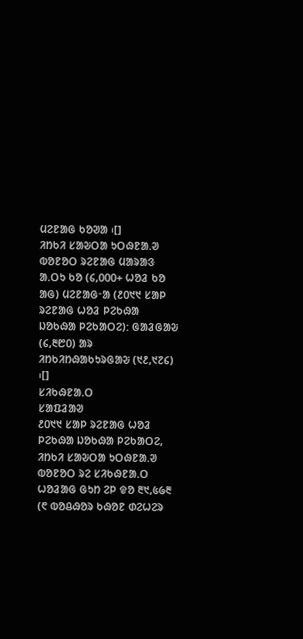ᱢᱮᱱᱟᱜ ᱠᱚᱣᱟ ᱾[]
ᱤᱴᱠᱤ ᱥᱟᱶᱛᱟ ᱩᱛᱷᱱᱟᱹᱣ ᱵᱚᱱᱚᱛ ᱨᱮᱱᱟᱜ ᱢᱟᱨᱟᱝ ᱟᱹᱛᱩ ᱠᱚ (᱔,᱐᱐᱐+ ᱦᱚᱲ ᱠᱚ ᱟᱜ) ᱢᱮᱱᱟᱜᱼᱟ (᱒᱐᱑᱑ ᱥᱟᱞ ᱨᱮᱱᱟᱜ ᱦᱚᱲ ᱞᱮᱠᱷᱟ ᱡᱚᱠᱷᱟ ᱞᱮᱠᱟᱛᱮ): ᱜᱟᱲᱜᱟᱶ (᱔,᱓᱘᱐) ᱟᱨ ᱤᱴᱠᱤᱴᱷᱟᱠᱩᱨᱜᱟᱶ (᱑᱒,᱑᱗᱔) ᱾[]
ᱥᱤᱠᱷᱱᱟᱹᱛ
ᱥᱟᱯᱲᱟᱣ
᱒᱐᱑᱑ ᱥᱟᱞ ᱨᱮᱱᱟᱜ ᱦᱚᱲ ᱞᱮᱠᱷᱟ ᱡᱚᱠᱷᱟ ᱞᱮᱠᱟᱛᱮ, ᱤᱴᱠᱤ ᱥᱟᱶᱛᱟ ᱩᱛᱷᱱᱟᱹᱣ ᱵᱚᱱᱚᱛ ᱨᱮ ᱥᱤᱠᱷᱱᱟᱹᱛ ᱦᱚᱲᱟᱜ ᱜᱩᱴ ᱮᱞ ᱫᱚ ᱓᱑,᱕᱙᱓ (᱖ ᱵᱚᱪᱷᱚᱨ ᱠᱷᱚᱱ ᱰᱮᱦᱮᱨ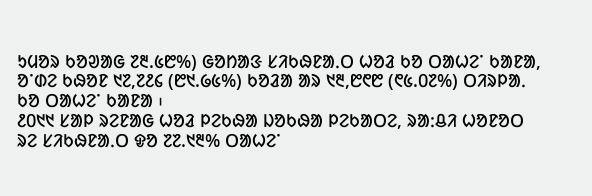ᱩᱢᱚᱨ ᱠᱚᱣᱟᱜ ᱗᱓.᱕᱘%) ᱜᱚᱴᱟᱝ ᱥᱤᱠᱷᱱᱟᱹᱛ ᱦᱚᱲ ᱠᱚ ᱛᱟᱦᱮᱸ ᱠᱟᱱᱟ, ᱚᱸᱰᱮ ᱠᱷᱚᱱ ᱑᱗,᱗᱒᱔ (᱘᱑.᱙᱕%) ᱠᱚᱲᱟ ᱟᱨ ᱑᱓,᱘᱖᱘ (᱖᱕.᱐᱗%) ᱛᱤᱨᱞᱟᱹ ᱠᱚ ᱛᱟᱦᱮᱸ ᱠᱟᱱᱟ ᱾
᱒᱐᱑᱑ ᱥᱟᱞ ᱨᱮᱱᱟᱜ ᱦᱚᱲ ᱞᱮᱠᱷᱟ ᱡᱚᱠᱷᱟ ᱞᱮᱠᱟᱛᱮ, ᱨᱟᱺᱪᱤ ᱦᱚᱱᱚᱛ ᱨᱮ ᱥᱤᱠᱷᱱᱟᱹᱛ ᱫᱚ ᱗᱗.᱑᱓% ᱛᱟᱦᱮᱸ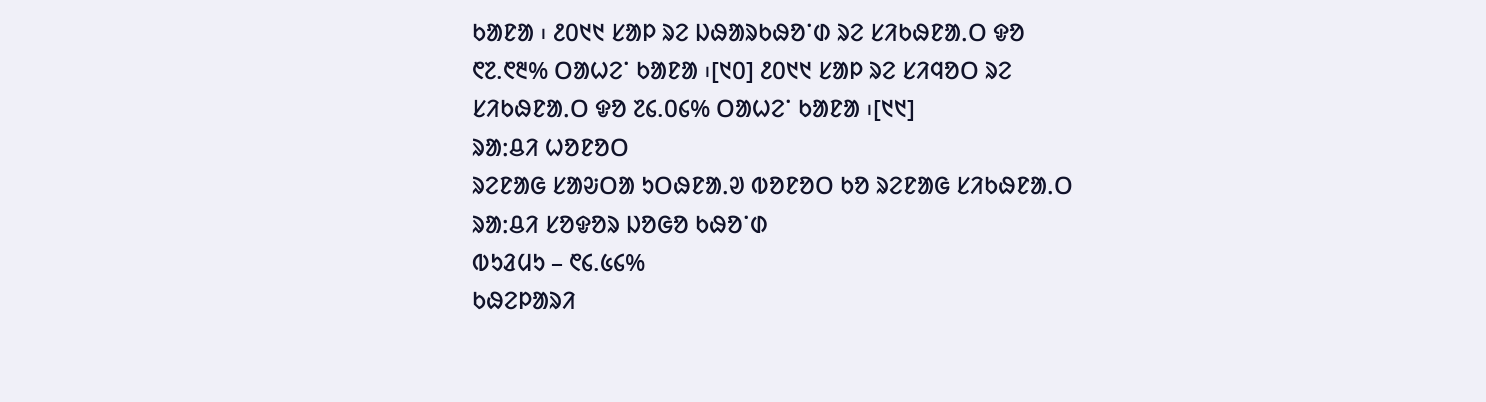ᱠᱟᱱᱟ ᱾ ᱒᱐᱑᱑ ᱥᱟᱞ ᱨᱮ ᱡᱷᱟᱨᱠᱷᱚᱸᱰ ᱨᱮ ᱥᱤᱠᱷᱱᱟᱹᱛ ᱫᱚ ᱖᱗.᱖᱓% ᱛᱟᱦᱮᱸ ᱠᱟᱱᱟ ᱾[᱑᱐] ᱒᱐᱑᱑ ᱥᱟᱞ ᱨᱮ ᱥᱤᱧᱚᱛ ᱨᱮ ᱥᱤᱠᱷᱱᱟᱹᱛ ᱫᱚ ᱗᱔.᱐᱔% ᱛᱟᱦᱮᱸ ᱠᱟᱱᱟ ᱾[᱑᱑]
ᱨᱟᱺᱪᱤ ᱦᱚᱱᱚᱛ
ᱨᱮᱱᱟᱜ ᱥᱟᱶᱛᱟ ᱩᱛᱷᱱᱟᱹᱣ ᱵᱚᱱᱚᱛ ᱠᱚ ᱨᱮᱱᱟᱜ ᱥᱤᱠᱷᱱᱟᱹᱛ
ᱨᱟᱺᱪᱤ ᱥᱚᱫᱚᱨ ᱡᱚᱜᱚ ᱠᱷᱚᱸᱰ
ᱵᱩᱲᱢᱩ – ᱖᱔.᱕᱔%
ᱠᱷᱮᱞᱟᱨᱤ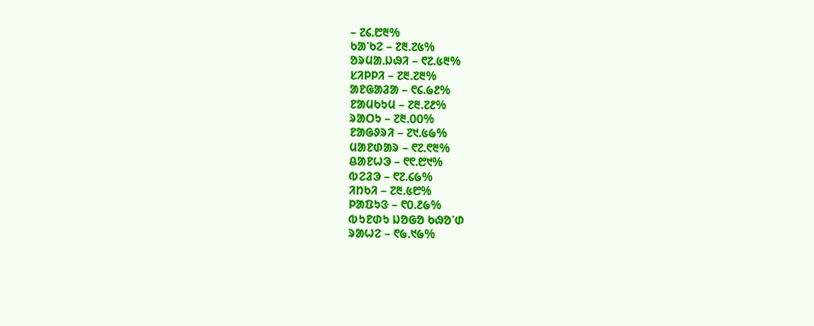– ᱗᱔.᱘᱓%
ᱠᱟᱸᱠᱮ – ᱗᱓.᱗᱕%
ᱚᱨᱢᱟᱹᱡᱷᱤ – ᱖᱗.᱕᱓%
ᱥᱤᱞᱞᱤ – ᱗᱓.᱗᱓%
ᱟᱱᱜᱟᱲᱟ – ᱖᱔.᱙᱒%
ᱱᱟᱢᱠᱩᱢ – ᱗᱓.᱗᱒%
ᱨᱟᱛᱩ – ᱗᱓.᱐᱐%
ᱱᱟᱜᱽᱨᱤ – ᱗᱑.᱕᱙%
ᱢᱟᱱᱰᱟᱨ – ᱖᱗.᱖᱓%
ᱪᱟᱱᱦᱳ – ᱖᱖.᱘᱑%
ᱵᱮᱲᱳ – ᱖᱗.᱔᱙%
ᱤᱴᱠᱤ – ᱗᱓.᱕᱘%
ᱞᱟᱯᱩᱝ – ᱖᱐.᱒᱙%
ᱵᱩᱱᱰᱩ ᱡᱚᱜᱚ ᱠᱷᱚᱸᱰ
ᱨᱟᱦᱮ – ᱖᱙.᱑᱙%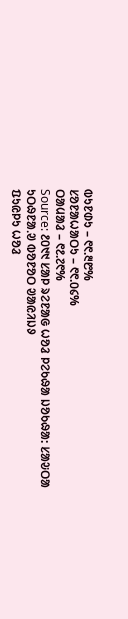ᱵᱩᱱᱰᱩ – ᱖᱖.᱓᱘%
ᱥᱚᱱᱟᱦᱟᱛᱩ – ᱖᱖.᱐᱔%
ᱛᱟᱢᱟᱲ – ᱖᱒.᱗᱖%
Source: ᱒᱐᱑᱑ ᱥᱟᱞ ᱨᱮᱱᱟᱜ ᱦᱚᱲ ᱞᱮᱠᱷᱟ ᱡᱚᱠᱷᱟ: ᱥᱟᱶᱛᱟ ᱩᱛᱷᱱᱟᱹᱣ ᱵᱚᱱᱚᱛ ᱣᱟᱭᱤᱡᱽ
ᱯᱩᱭᱞᱩ ᱦᱚᱲ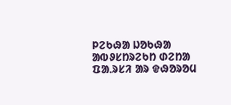ᱞᱮᱠᱷᱟ ᱡᱚᱠᱷᱟ ᱟᱵᱽᱥᱴᱨᱮᱠᱴ ᱰᱮᱴᱟ
ᱯᱟᱹᱨᱥᱤ ᱟᱨ ᱫᱷᱚᱨᱚᱢ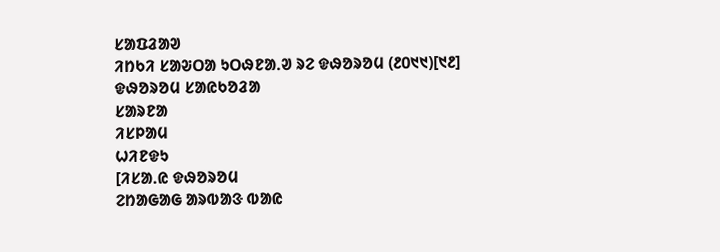ᱥᱟᱯᱲᱟᱣ
ᱤᱴᱠᱤ ᱥᱟᱶᱛᱟ ᱩᱛᱷᱱᱟᱹᱣ ᱨᱮ ᱫᱷᱚᱨᱚᱢ (᱒᱐᱑᱑)[᱑᱒]
ᱫᱷᱚᱨᱚᱢ ᱥᱟᱭᱠᱚᱲᱟ
ᱥᱟᱨᱱᱟ
ᱤᱥᱞᱟᱢ
ᱦᱤᱱᱫᱩ
[ᱤᱥᱟᱹᱭ ᱫᱷᱚᱨᱚᱢ
ᱮᱴᱟᱜᱟᱜ ᱟᱨᱵᱟᱝ ᱵᱟᱭ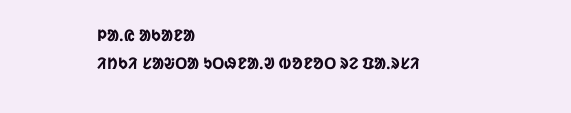ᱞᱟᱹᱭ ᱟᱠᱟᱱᱟ
ᱤᱴᱠᱤ ᱥᱟᱶᱛᱟ ᱩᱛᱷᱱᱟᱹᱣ ᱵᱚᱱᱚᱛ ᱨᱮ ᱯᱟᱹᱨᱥᱤ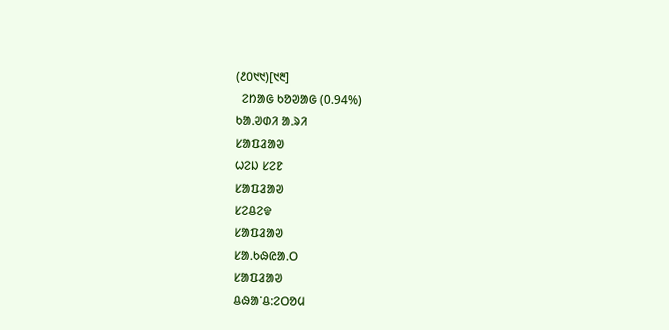(᱒᱐᱑᱑)[᱑᱓]
  ᱮᱴᱟᱜ ᱠᱚᱣᱟᱜ (0.94%)
ᱠᱟᱹᱣᱰᱤ ᱟᱹᱨᱤ
ᱥᱟᱯᱲᱟᱣ
ᱦᱮᱡ ᱥᱮᱱ
ᱥᱟᱯᱲᱟᱣ
ᱥᱮᱪᱮᱫ
ᱥᱟᱯᱲᱟᱣ
ᱥᱟᱹᱠᱷᱭᱟᱹᱛ
ᱥᱟᱯᱲᱟᱣ
ᱪᱷᱟᱸᱪ:ᱮᱛᱚᱢ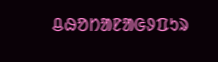ᱪᱷᱚᱴᱟᱱᱟᱜᱽᱯᱩᱨ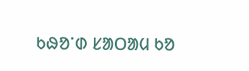ᱠᱷᱚᱸᱰ ᱥᱟᱛᱟᱢ ᱠᱚ